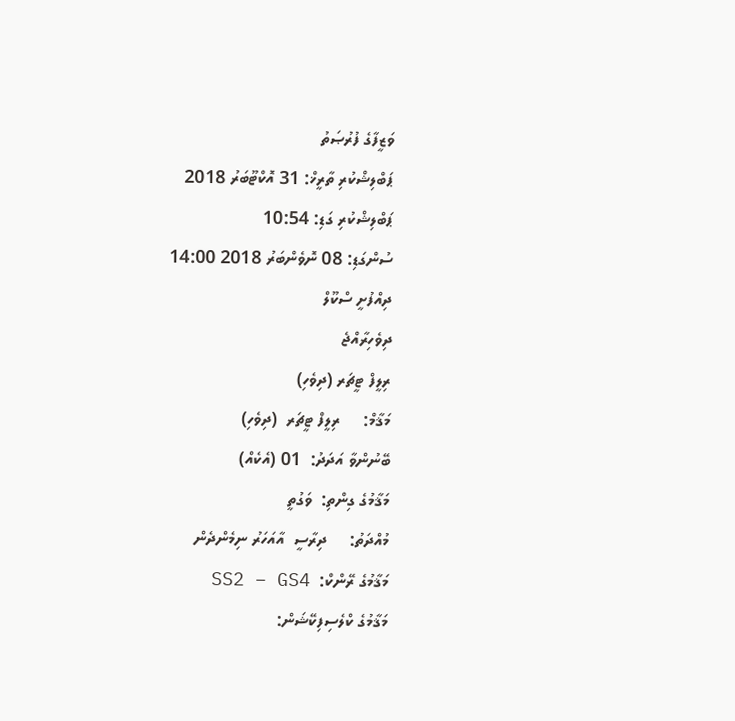ވަޒީފާގެ ފުރުޞަތު
ޕަބްލިޝްކުރި ތާރީޚް: 31 އޮކްޓޫބަރު 2018
ޕަބްލިޝްކުރި ގަޑި: 10:54
ސުންގަޑި: 08 ނޮވެންބަރު 2018 14:00
ދިއްފުށީ ސްކޫލް
ދިވެހިރާއްޖެ
ރިލީފް ޓީޗަރ (ދިވެހި)
މަޤާމް:     ރިލީފް ޓީޗަރ  (ދިވެހި)
ބޭނުންވާ އަދަދު:  01 (އެކެއް)
މަޤާމުގެ ގިންތި:  ވަގުތީ
މުއްދަތު:     ދިރާސީ  އާއަހަރު ނިމެންދެން
މަޤާމުގެ ރޭންކް:  SS2 – GS4
މަޤާމުގެ ކްލެސިފިކޭޝަން: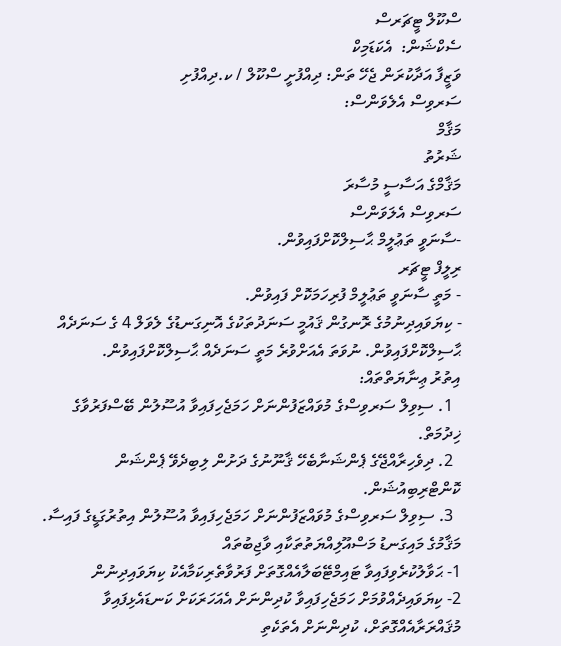ސްކޫލް ޓީޗަރސް
ސެކްޝަން:  އެކަޑަމިކް
ވަޒީފާ އަދާކުރަން ޖެހޭ ތަން: ދިއްފުށީ ސްކޫލް / ކ.ދިއްފުށި
ސަރވިސް އެލެވަންސް:
މަޤާމް
ޝަރުތު
މަޤާމްގެ އަސާސީ މުސާރަ
ސަރވިސް އެލަވަންސް
-ސާނަވީ ތަޢުލީމް ޙާސިލްކޮށްފައިވުން.
ރިލީފް ޓީޗަރ
- މަތީ ސާނަވީ ތަޢުލީމް ފުރިހަމަކޮށް ފައިވުން.
- ކިޔަވައިދިނުމުގެ ރޮނގުން ޤައުމީ ސަނަދުތަކުގެ އޮނިގަނޑުގެ ލެވަލް 4 ގެ ސަނަދެއް ޙާސިލްކޮށްފައިވުން. ނުވަތަ އެއަށްވުރެ މަތީ ސަނަދެއް ޙާސިލްކޮށްފައިވުން.
އިތުރު ޢިނާޔަތްތައް:
  1. ސިވިލް ސަރވިސްގެ މުވައްޒަފުންނަށް ހަމަޖެހިފައިވާ އުސޫލުން ބޭސްފަރުވާގެ ޚިދުމަތް.
  2. ދިވެހިރާއްޖޭގެ ޕެންޝަނާބެހޭ ޤާނޫނުގެ ދަށުން ލިބިދެވޭ ޕެންޝަން ކޮންޓްރިބިއުޝަން.
  3. ސިވިލް ސަރވިސްގެ މުވައްޒަފުންނަށް ހަމަޖެހިފައިވާ އުސޫލުން އިތުރުގަޑީގެ ފައިސާ.
މަޤާމުގެ މައިގަނޑު މަސްއޫލިއްޔަތުތަކާއި ވާޖިބުތައް
1- ޙަވާލުކުރެވިފައިވާ ޓައިމްޓޭބަލާއެއްގޮތަށް ފަރުވާތެރިކަމާއެކު ކިޔަވައިދިނުން
2- ކިޔަވައިދެއްވުމަށް ހަމަޖެހިފައިވާ ކުދިންނަށް އެއަހަރަކަށް ކަނޑައެޅިފައިވާ މުޤައްރަރާއެއްގޮތަށް، ކުދިންނަށް އެތަކެތި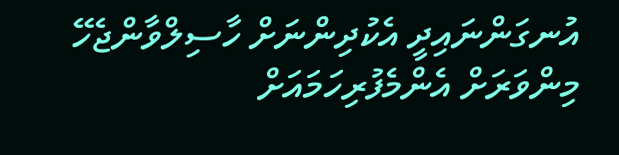އުނގަންނައިދީ އެކުދިންނަށް ހާސިލްވާންޖެހޭ މިންވަރަށް އެންމެފުރިހަމައަށް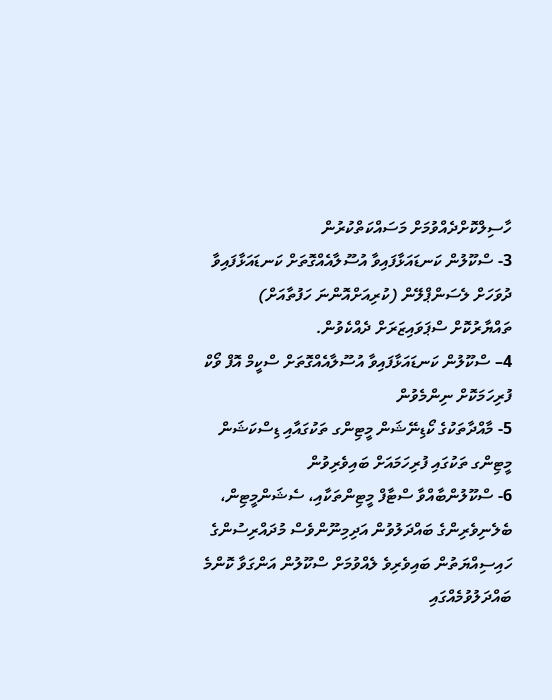ހާސިލްކޮށްދެއްވުމަށް މަސައްކަތްކުރުން
3- ސްކޫލުން ކަނޑައަޅާފައިވާ އުސޫލާއެއްގޮތަށް ކަނޑައަޅާފައިވާ ދުވަހަށް ލެސަންޕްލޭން (ކުރިއަށްއޮންނަ ހަފުތާއަށް) ތައްޔާރުކޮށް ސްޕަވައިޒަރަށް ދެއްކެވުން.
4– ސްކޫލުން ކަނޑައަޅާފައިވާ އުސޫލާއެއްގޮތަށް ސްކީމް އޮފް ވޯކް ފުރިހަމަކޮށް ނިންމެވުން
5- މާއްދާތަކުގެ ކޯޑިނޭޝަން މީޓިންގ ތަކުގައާއި ޑިސްކަޝަން މީޓިންގ ތަކުގައި ފުރިހަމައަށް ބައިވެރިވުން
6- ސްކޫލުންބާއްވާ ސްޓާފް މީޓިންތަކާއި، ސެޝަންމީޓިން، ބެލެނިވެރިންގެ ބައްދަލުވުން އަދިމިނޫންވެސް މުދައްރިސުންގެ ހައިސިއްޔަތުން ބައިވެރިވެ ލެއްވުމަށް ސްކޫލުން އަންގަވާ ކޮންމެ ބައްދަލުވުމެއްގައި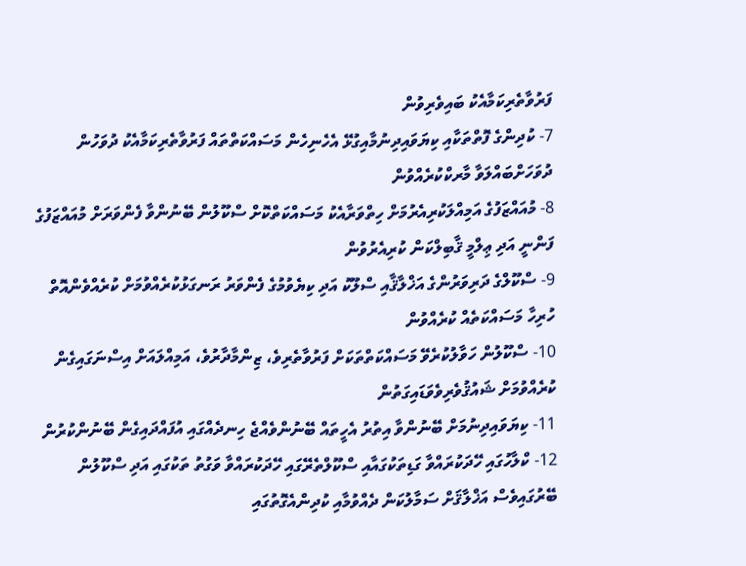ފަރުވާތެރިކަމާއެކު ބައިވެރިވުން
7- ކުދިންގެ ފޮތްތަކާއި ކިޔަވައިދިނުމާއިގުޅޭ އެހެނިހެން މަސައްކަތްތައް ފަރުވާތެރިކަމާއެކު ދުވަހުން ދުވަހަށްބައްލަވާ މާރކްކުރެއްވުން
8- މުއައްޒަފުގެ އަމިއްލަކުރިއެރުމަށް ހިތްވަރާއެކު މަސައްކަތްކޮށް ސްކޫލުން ބޭނުންވާ ފެންވަރަށް މުއައްޒަފުގެ ފަންނީ އަދި ޢިލްމީ ޤާބިލްކަން ކުރިއެރުވުން
9- ސްކޫލްގެ ދަރިވަރުންގެ އަޚްލާޤާއި ސްލޫކު އަދި ކިޔެވުމުގެ ފެންވަރު ރަނގަޅުކުރެއްވުމަށް ކުރެއްވެންއޮތް ހުރިހާ މަސައްކަތެއް ކުރެއްވުން
10- ސްކޫލުން ހަވާލުކުރެވޭ މަސައްކަތްތަކަށް ފަރުވާތެރިވެ، ޒިންމާދާރުވެ، އަމިއްލައަށް އިސްނަގައިގެން ކުރެއްވުމަށް ޝައުޤުވެރިވެވަޑައިގަތުން
11- ކިޔަވައިދިނުމަށް ބޭނުންވާ އިތުރު އެހީތައް ބޭނުންވެއްޖެ ހިނދެއްގައި އުފައްދައިގެން ބޭނުންކުރުން
12- ކްލާހުގައި ހޭދަކުރައްވާ ގަޑިތަކުގައާއި ސްކޫލްތެރޭގައި ހޭދަކުރައްވާ ވަގުތު ތަކުގައި އަދި ސްކޫލުން ބޭރުގައިވެސް އަޚްލާޤަށް ސަމާލުކަން ދެއްވުމާއި ކުދިންއެގޮތުގައި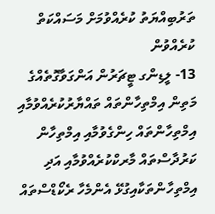ތަރުބިއްޔަތު ކުރެއްވުމަށް މަސައްކަތް ކުރެއްވުން
13- ލީޑިންގ ޓީޗަރުން އަންގަވާގޮތެއްގެ މަތިން އިމްތިހާންތައް ތައްޔާރުކުރެއްވުމާއި އިމްތިހާންތައް ހިންގެވުމާއި އިމްތިހާން ކަރުދާސްތައް މާރކްކުރެއްވުމާއި އަދި އިމްތިހާންތަކާއިގުޅޭ އެންމެހާ ރެކޯޑްސްތައް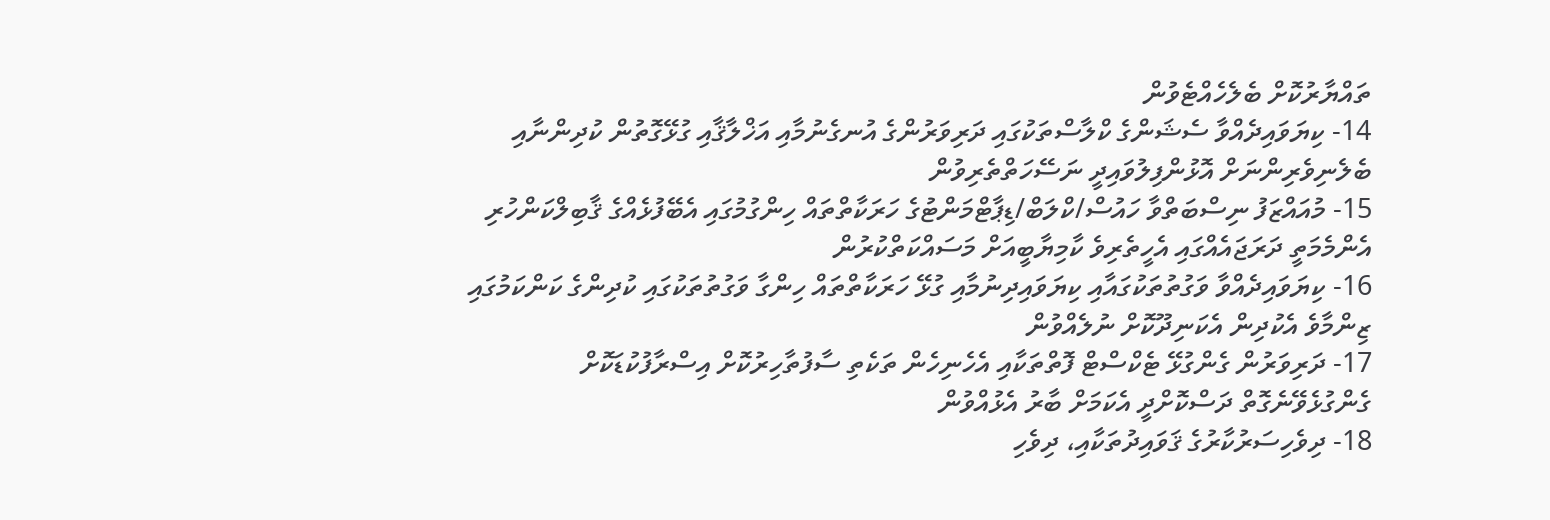ތައްޔާރުކޮށް ބެލެހެއްޓެވުން
14- ކިޔަވައިދެއްވާ ސެޝަންގެ ކްލާސްތަކުގައި ދަރިވަރުންގެ އުނގެނުމާއި އަޚްލާޤާއި ގުޅޭގޮތުން ކުދިންނާއި ބެލެނިވެރިންނަށް އޮޅުންފިލުވައިދީ ނަސޭހަތްތެރިވުން
15- މުއައްޒަފު ނިސްބަތްވާ ހައުސް/ކްލަބް/ޑިޕާޓްމަންޓުގެ ހަރަކާތްތައް ހިންގުމުގައި އެބޭފުޅެއްގެ ޤާބިލްކަންހުރި އެންމެމަތީ ދަރަޖައެއްގައި އެހީތެރިވެ ކާމިޔާބީއަށް މަސައްކަތްކުރުން
16- ކިޔަވައިދެއްވާ ވަގުތުތަކުގައާއި ކިޔަވައިދިނުމާއި ގުޅޭ ހަރަކާތްތައް ހިންގާ ވަގުތުތަކުގައި ކުދިންގެ ކަންކަމުގައި ޒިންމާވެ އެކުދިން އެކަނިދޫކޮށް ނުލެއްވުން
17- ދަރިވަރުން ގެންގުޅޭ ޓެކްސްޓް ފޮތްތަކާއި އެހެނިހެން ތަކެތި ސާފުތާހިރުކޮށް އިސްރާފުކުޑަކޮށް ގެންގުޅެވޭނެގޮތް ދަސްކޮށްދީ އެކަމަށް ބާރު އެޅުއްވުން
18- ދިވެހިސަރުކާރުގެ ޤަވައިދުތަކާއި، ދިވެހި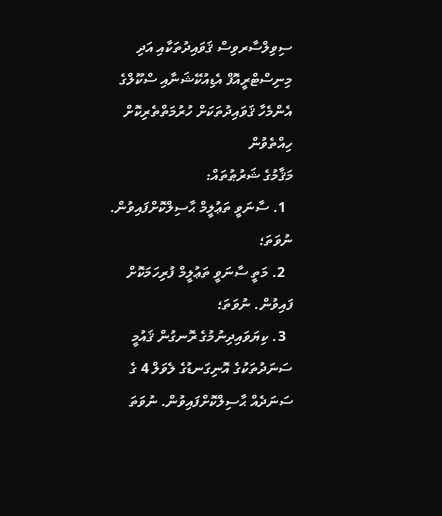ސިވިލްސާރވިސް ޤަވައިދުތަކާއި އަދި މިނިސްޓްރީއޮފް އެޑިއުކޭޝަނާއި ސްކޫލްގެ އެންމެހާ ޤަވައިދުތަކަށް ހުރުމަތްތެރިކޮށް ހިއްތެވުން
މަޤާމުގެ ޝަރުޠުތައް:
  1. ސާނަވީ ތަޢުލީމް ޙާސިލްކޮށްފައިވުން. ނުވަތަ؛
  2. މަތީ ސާނަވީ ތަޢުލީމް ފުރިހަމަކޮށް ފައިވުން. ނުވަތަ؛
  3. ކިޔަވައިދިނުމުގެ ރޮނގުން ޤައުމީ ސަނަދުތަކުގެ އޮނިގަނޑުގެ ލެވަލް 4 ގެ ސަނަދެއް ޙާސިލްކޮށްފައިވުން. ނުވަތަ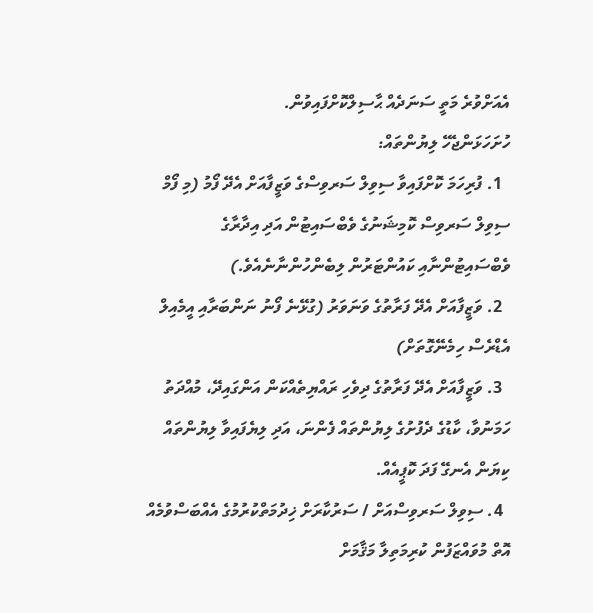އެއަށްވުރެ މަތީ ސަނަދެއް ޙާސިލްކޮށްފައިވުން.
ހުށަހަޅަންޖެހޭ ލިޔުންތައް:
  1. ފުރިހަމަ ކޮށްފައިވާ ސިވިލް ސަރވިސްގެ ވަޒީފާއަށް އެދޭ ފޯމު (މި ފޯމް ސިވިލް ސަރވިސް ކޮމިޝަނުގެ ވެބްސައިޓުން އަދި އިދާރާގެ ވެބްސައިޓުންނާއި ކައުންޓަރުން ލިބެންހުންނާނެއެވެ.)
  2. ވަޒީފާއަށް އެދޭ ފަރާތުގެ ވަނަވަރު (ގުޅޭނެ ފޯނު ނަންބަރާއި އީމެއިލް އެޑްރެސް ހިމެނޭގޮތަށް)
  3. ވަޒީފާއަށް އެދޭ ފަރާތުގެ ދިވެހި ރައްޔިތެއްކަން އަންގައިދޭ، މުއްދަތު ހަމަނުވާ، ކާޑުގެ ދެފުށުގެ ލިޔުންތައް ފެންނަ، އަދި ލިޔެފައިވާ ލިޔުންތައް ކިޔަން އެނގޭ ފަދަ ކޮޕީއެއް.
  4. ސިވިލް ސަރވިސްއަށް / ސަރުކާރަށް ޚިދުމަތްކުރުމުގެ އެއްބަސްވުމެއް އޮތް މުވައްޒަފުން ކުރިމަތިލާ މަޤާމަށް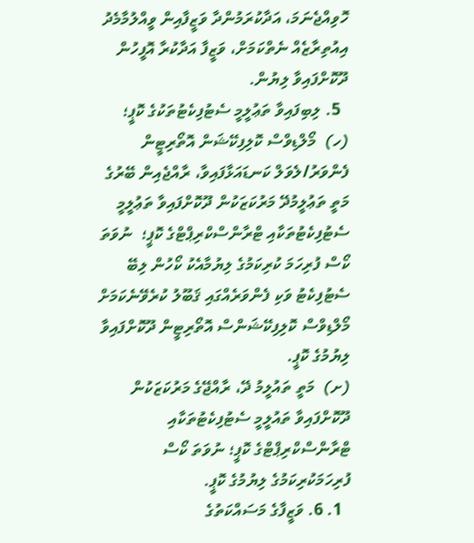ހޮވިއްޖެނަމަ، އަދާކުރަމުންދާ ވަޒީފާއިން ވީއްލުމާމެދު އިއުތިރާޒެއް ނެތްކަމަށް، ވަޒީފާ އަދާކުރާ އޮފީހުން ދޫކޮށްފައިވާ ލިޔުން.
  5. ލިބިފައިވާ ތަޢުލީމީ ސެޓުފިކެޓުތަކުގެ ކޮޕީ؛
(ހ)  މޯލްޑިވްސް ކޮލިފިކޭޝަން އޮތޯރިޓީން ފެންވަރު/ލެވަލް ކަނޑައަޅާފައިވާ، ރާއްޖެއިން ބޭރުގެ މަތީ ތަޢުލީމުދޭ މަރުކަޒަކުން ދޫކޮށްފައިވާ ތަޢުލީމީ ސެޓުފިކެޓުތަކާއި ޓްރާންސްކްރިޕްޓްގެ ކޮޕީ؛  ނުވަތަ ކޯސް ފުރިހަމަ ކުރިކަމުގެ ލިޔުމާއެކު ކޯހުން ލިބޭ ސެޓުފިކެޓު ވަކި ފެންވަރެއްގައި ޤަބޫލު ކުރެވޭނެކަމަށް މޯލްޑިވްސް ކޮލިފިކޭޝަންސް އޮތޯރިޓީން ދޫކޮށްފައިވާ ލިޔުމުގެ ކޮޕީ.
(ށ)  މަތީ ތައުލީމު ދޭ، ރާއްޖޭގެ މަރުކަޒަކުން ދޫކޮށްފައިވާ ތައުލީމީ ސެޓުފިކެޓުތަކާއި ޓްރާންސްކްރިޕްޓްގެ ކޮޕީ؛ ނުވަތަ ކޯސް ފުރިހަމަކުރިކަމުގެ ލިޔުމުގެ ކޮޕީ.
  1. 6. ވަޒީފާގެ މަސައްކަތުގެ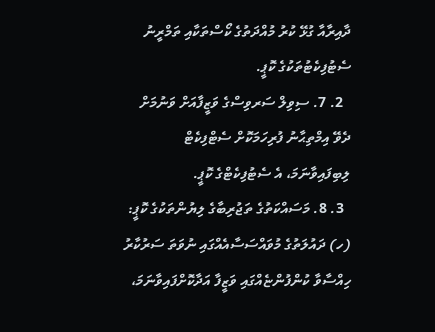ދާއިރާއާ ގުޅޭ ކުރު މުއްދަތުގެ ކޯސްތަކާއި ތަމްރީނު ސެޓުފިކެޓުތަކުގެ ކޮޕީ.
  2. 7. ސިވިލް ސަރވިސްގެ ވަޒީފާއަށް ވަނުމަށް ދެވޭ އިމްތިޙާނު ފުރިހަމަކޮށް ސެޓްފިކެޓް ލިބިފައިވާނަމަ، އެ ސެޓުފިކެޓްގެ ކޮޕީ.
  3. 8. މަސައްކަތުގެ ތަޖުރިބާގެ ލިޔުންތަކުގެ ކޮޕީ:
(ހ) ދައުލަތުގެ މުވައްސަސާއެއްގައި ނުވަތަ ސަރުކާރު ހިއްސާވާ ކުންފުންޏެއްގައި ވަޒީފާ އަދާކޮށްފައިވާނަމަ،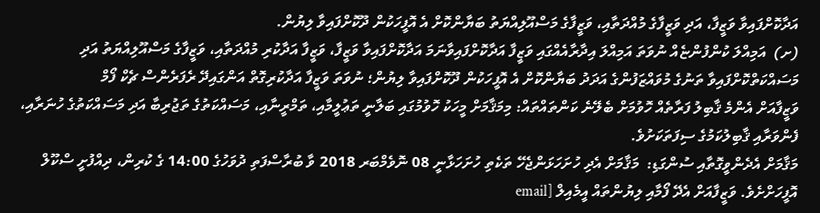އަދާކޮށްފައިވާ ވަޒީފާ، އަދި ވަޒީފާގެ މުއްދަތާއި، ވަޒީފާގެ މަސްއޫލިއްޔަތު ބަޔާންކޮށް އެ އޮފީހަކުން ދޫކޮށްފައިވާ ލިޔުން.
(ށ)  އަމިއްލަ ކުންފުންޏެއް ނުވަތަ އަމިއްލަ އިދާރާއެއްގައި ވަޒީފާ އަދާކޮށްފައިވާނަމަ އަދާކޮށްފައިވާ ވަޒީފާ، ވަޒީފާ އަދާކުރި މުއްދަތާއި، ވަޒީފާގެ މަސްއޫލިއްޔަތު އަދި މަސައްކަތްކޮށްފައިވާ ތަނުގެ މުވައްޒަފުންގެ އަދަދު ބަޔާންކޮށް އެ އޮފީހަކުން ދޫކޮށްފައިވާ ލިޔުން؛ ނުވަތަ ވަޒީފާ އަދާކުރިގޮތް އަންގައިދޭ ރެފަރެންސް ޗެކް ފޯމް
ވަޒީފާއަށް އެންމެ ޤާބިލު ފަރާތެއް ހޮވުމަށް ބެލޭނެ ކަންތައްތައް: މިމަޤާމަށް މީހަކު ހޮވުމުގައި ބަލާނީ ތަޢުލީމާއި، ތަމްރީނާއި، މަސައްކަތުގެ ތަޖުރިބާ އަދި މަސައްކަތުގެ ހުނަރާއި،  ފެންވަރާއި ޤާބިލުކަމުގެ ސިފަތަކަށުވެ.
މަޤާމަށް އެދެންވީގޮތާއި ސުންގަޑި:  މަޤާމަށް އެދި ހުށަހަޅަންޖެހޭ ތަކެތި ހުށަހަޅާނީ 08 ނޮވެމްބަރ 2018 ވާ ބުރާސްފަތި ދުވަހުގެ 14:00 ގެ ކުރިން، ދިއްފުށީ ސްކޫލް އޮފީހަށްށެވެ. ވަޒީފާއަށް އެދޭ ފޯމާއި ލިޔުންތައް އީމެއިލް [email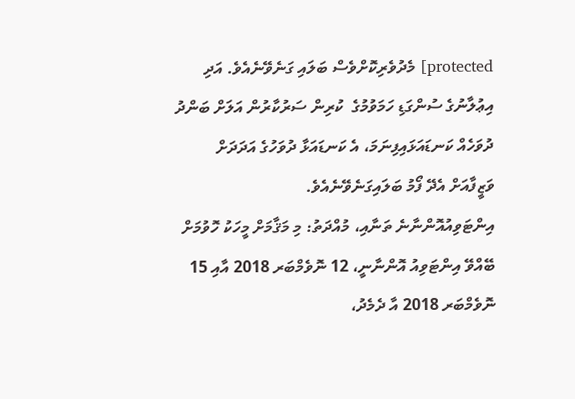protected] މެދުވެރިކޮށްވެސް ބަލައި ގަނެވޭނެއެވެ. އަދި އިޢުލާނުގެ ސުންގަޑި ހަމަވުމުގެ  ކުރިން ސަރުކާރުން އަލަށް ބަންދު ދުވަހެއް ކަނޑައަޅައިފިނަމަ، އެ ކަނޑައަޅާ ދުވަހުގެ އަދަދަށް ވަޒީފާއަށް އެދޭ ފޯމު ބަލައިގަނެވޭނެއެވެ.
އިންޓަވިއުއޮންނާނެ ތަނާއި، މުއްދަތު: މި މަޤާމަށް މީހަކު ހޮވުމަށް ބޭއްވޭ އިންޓަވިއު އޮންނާނީ، 12 ނޮވެމްބަރ 2018 އާއި 15 ނޮވެމްބަރ 2018 އާ ދެމެދު،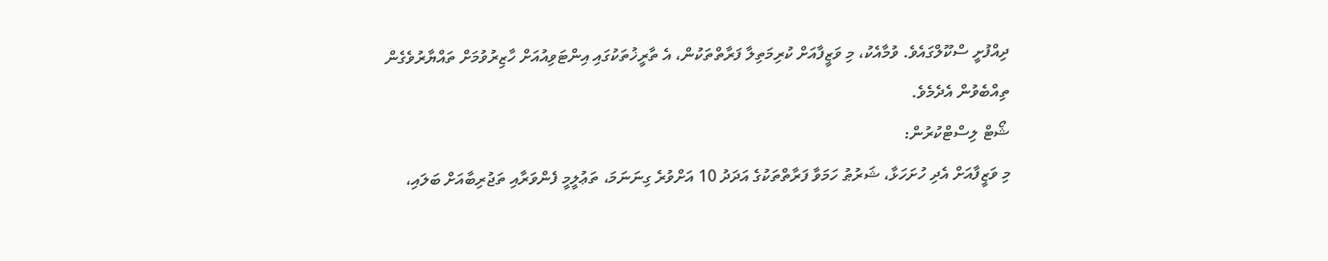ދިއްފުށީ ސްކޫލްގައެވެ. ވުމާއެކު، މި ވަޒީފާއަށް ކުރިމަތިލާ ފަރާތްތަކުން، އެ ތާރީޚުތަކުގައި އިންޓަވިއުއަށް ހާޒިރުވުމަށް ތައްޔާރުވެގެން ތިއްބެވުން އެދެމެވެ.
ޝޯޓް ލިސްޓްކުރުން:
މި ވަޒީފާއަށް އެދި ހުށަހަޅާ، ޝަރުޠު ހަމަވާ ފަރާތްތަކުގެ އަދަދު 10 އަށްވުރެ ގިނަނަމަ، ތަޢުލީމީ ފެންވަރާއި ތަޖުރިބާއަށް ބަލައި،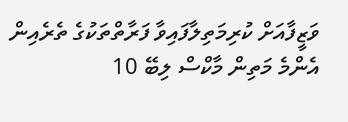ވަޒީފާއަށް ކުރިމަތިލާފައިވާ ފަރާތްތަކުގެ ތެރެއިން އެންމެ މަތިން މާކްސް ލިބޭ 10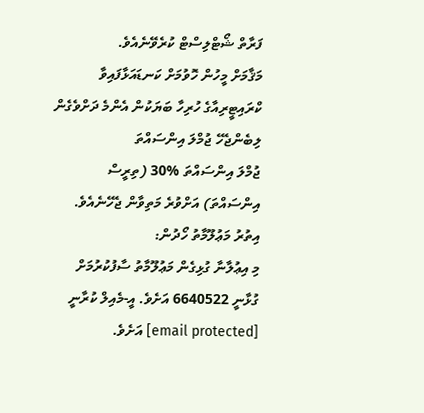ފަރާތް ޝޯޓްލިސްޓް ކުރެވޭނެއެވެ.
މަޤާމަށް މީހުން ހޮވުމަށް ކަނޑައަޅާފައިވާ ކްރައިޓީރިއާގެ ހުރިހާ ބަޔަކުން އެންމެ ދަށްވެގެން ލިބެންޖެހޭ ޖުމްލަ އިންސައްތަ
ޖުމްލަ އިންސައްތަ %30 (ތިރީސް އިންސައްތަ) އަށްވުރެ މަތިވާން ޖެހޭނެއެވެ.
އިތުރު މަޢުލޫމާތު ހޯދުން:
މި އިޢުލާނާ ގުޅިގެން މަޢުލޫމާތު ސާފުކުރުމަށް ގުޅާނީ 6640522 އަށެވެ. އީ-މެއިލް ކުރާނީ   [email protected] އަށެވެ.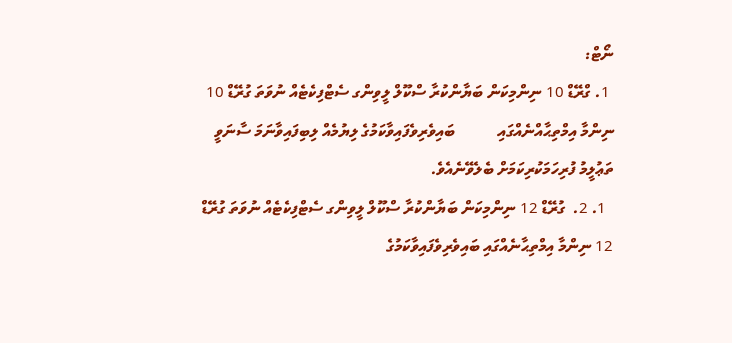ނޯޓް:
 1. ގްރޭޑް 10 ނިންމިކަން ބަޔާންކުރާ ސްކޫލް ލީވިންގ ސެޓްފިކެޓެއް ނުވަތަ ގުރޭޑް 10 ނިންމާ އިމްތިޙާއްނެއްގައި           ބައިވެރިވެފައިވާކަމުގެ ލިޔުމެއް ލިބިފައިވާނަމަ ސާނަވީ ތަޢުލީމު ފުރިހަމަކުރިކަމަށް ބެލެވޭނެއެވެ.
  1. 2.  ގުރޭޑް 12 ނިންމިކަން ބަޔާންކުރާ ސްކޫލް ލީވިންގ ސެޓްފިކެޓެއް ނުވަތަ ގުރޭޑް 12 ނިންމާ އިމްތިޙާނެއްގައި ބައިވެރިވެފައިވާކަމުގެ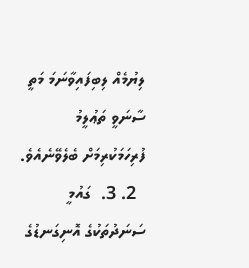ލިޔުމެއް ލިބިފައިވާނަމަ މަތީ ސާނަވީ ތަޢުލީމު ފުރިހަމަކުރިމަށް ބެލެވޭނެއެވެ.
  2. 3.  ގައުމީ ސަނަދުތަކުގެ އޮނިގަނޑުގެ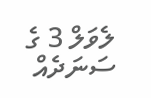ލެވަލް 3 ގެ ސަނަދެއް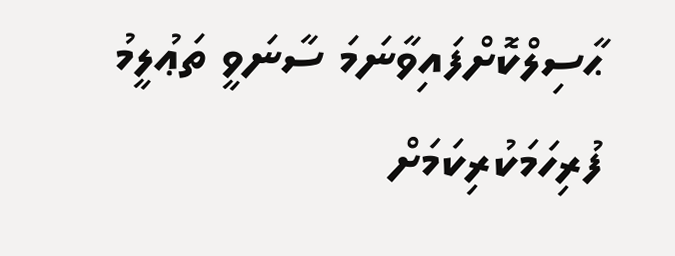ޙާސިލްކޮށްފައިވާނަމަ ސާނަވީ ތަޢުލީމު ފުރިހަމަކުރިކަމަށް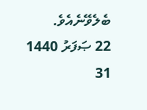ބެލެވޭނެއެވެ.
22 ޞަފަރު 1440
31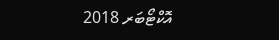އޮކްޓޯބަރ 2018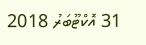31 އޮކްޓޫބަރު 2018